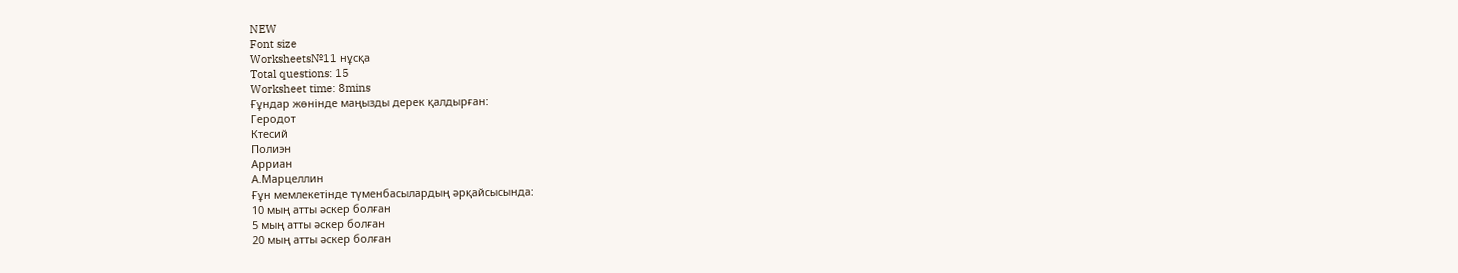NEW
Font size
Worksheets№11 нұсқа
Total questions: 15
Worksheet time: 8mins
Ғұндар жөнінде маңызды дерек қалдырған:
Геродот
Ктесий
Полиэн
Арриан
А.Марцеллин
Ғұн мемлекетінде түменбасылардың әрқайсысында:
10 мың атты әскер болған
5 мың атты әскер болған
20 мың атты әскер болған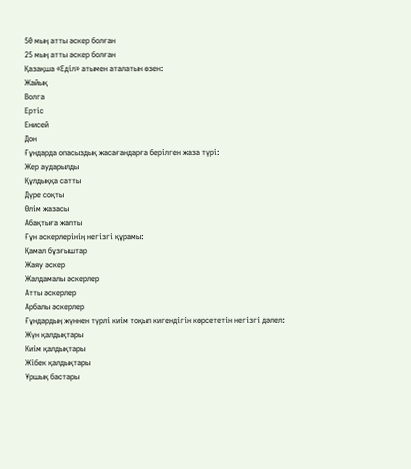50 мың атты әскер болған
25 мың атты әскер болған
Қазақша «Еділ» атымен аталатын өзен:
Жайық
Волга
Ертіс
Енисей
Дон
Ғұндарда опасыздық жасағандарға берілген жаза түрі:
Жер аударылды
Құлдыққа сатты
Дүре соқты
Өлім жазасы
Абақтыға жапты
Ғұн әскерлерінің негізгі құрамы:
Қамал бұзғыштар
Жаяу әскер
Жалдамалы әскерлер
Атты әскерлер
Арбалы әскерлер
Ғұндардың жүннен түрлі киім тоқып кигендігін көрсететін негізгі дәлел:
Жүн қалдықтары
Киім қалдықтары
Жібек қалдықтары
Ұршық бастары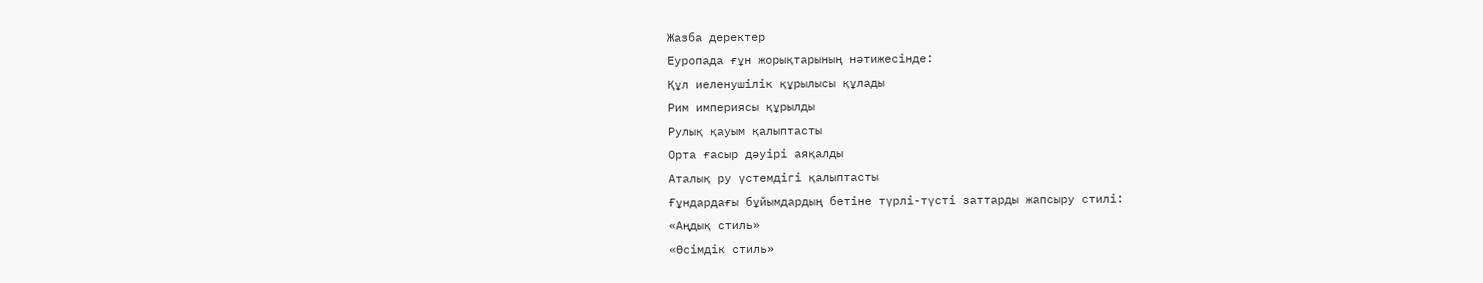Жазба деректер
Еуропада ғұн жорықтарының нәтижесінде:
Құл иеленушілік құрылысы құлады
Рим империясы құрылды
Рулық қауым қалыптасты
Орта ғасыр дәуірі аяқалды
Аталық ру үстемдігі қалыптасты
Ғұндардағы бұйымдардың бетіне түрлі-түсті заттарды жапсыру стилі:
«Аңдық стиль»
«Өсімдік стиль»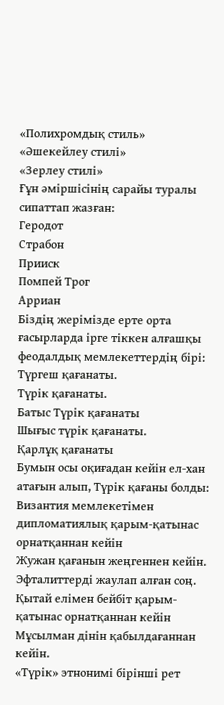«Полихромдық стиль»
«Әшекейлеу стилі»
«Зерлеу стилі»
Ғұн әміршісінің сарайы туралы сипаттап жазған:
Геродот
Страбон
Прииск
Помпей Трог
Арриан
Біздің жерімізде ерте орта ғасырларда ірге тіккен алғашқы феодалдық мемлекеттердің бірі:
Түргеш қағанаты.
Түрік қағанаты.
Батыс Түрік қағанаты
Шығыс түрік қағанаты.
Қарлұқ қағанаты
Бумын осы оқиғадан кейін ел-хан атағын алып, Түрік қағаны болды:
Византия мемлекетімен дипломатиялық қарым-қатынас орнатқаннан кейін
Жужан қағанын жеңгеннен кейін.
Эфталиттерді жаулап алған соң.
Қытай елімен бейбіт қарым-қатынас орнатқаннан кейін
Мұсылман дінін қабылдағаннан кейін.
«Түрік» этнонимі бірінші рет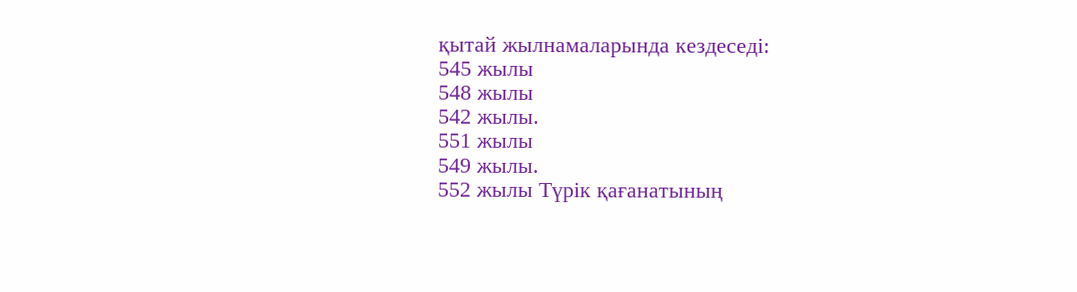қытай жылнамаларында кездеседі:
545 жылы
548 жылы
542 жылы.
551 жылы
549 жылы.
552 жылы Түрік қағанатының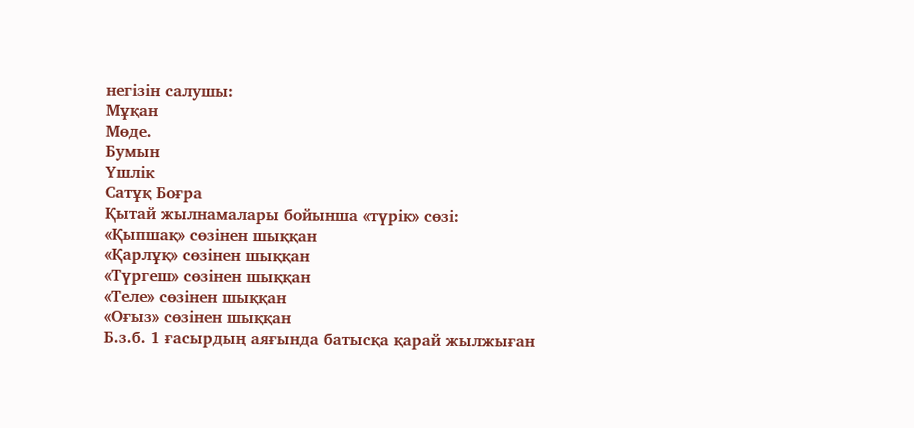негізін салушы:
Мұқан
Мөде.
Бумын
Үшлік
Сатұқ Боғра
Қытай жылнамалары бойынша «түрік» сөзі:
«Қыпшақ» сөзінен шыққан
«Қарлұқ» сөзінен шыққан
«Түргеш» сөзінен шыққан
«Теле» сөзінен шыққан
«Оғыз» сөзінен шыққан
Б.з.б. 1 ғасырдың аяғында батысқа қарай жылжыған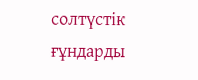солтүстік ғұндарды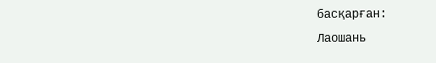басқарған:
Лаошань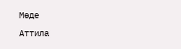Мөде
Аттила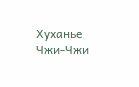Хуханье
Чжи-Чжи